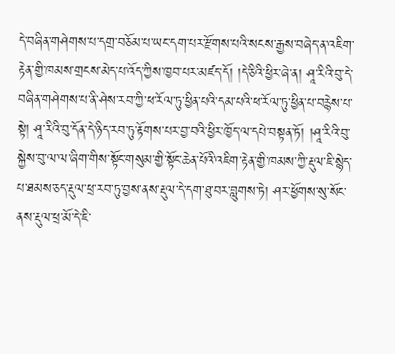དེ་བཞིན་གཤེགས་པ་དགྲ་བཅོམ་པ་ཡང་དག་པར་རྫོགས་པའི་སངས་རྒྱས་བཞེད་ན་འཇིག་རྟེན་གྱི་ཁམས་གྲངས་མེད་པ་འོད་ཀྱིས་ཁྱབ་པར་མཛད་དོ། །དེ་ཅིའི་ཕྱིར་ཞེ་ན། ཤཱ་རིའི་བུ་དེ་བཞིན་གཤེགས་པ་ནི་ཤེས་རབ་ཀྱི་ཕ་རོལ་ཏུ་ཕྱིན་པའི་དམ་པའི་ཕ་རོལ་ཏུ་ཕྱིན་པ་བརྙེས་པ་སྟེ། ཤཱ་རིའི་བུ་དོན་དེ་ཉིད་རབ་ཏུ་རྟོགས་པར་བྱ་བའི་ཕྱིར་ཁྱོད་ལ་དཔེ་བསྟན་ཏོ། །ཤཱ་རིའི་བུ་སྐྱེས་བུ་ལ་ལ་ཞིག་གིས་སྟོང་གསུམ་གྱི་སྟོང་ཆེན་པོའི་འཇིག་རྟེན་གྱི་ཁམས་ཀྱི་རྡུལ་ཇི་སྙེད་པ་ཐམས་ཅད་རྡུལ་ཕྲ་རབ་ཏུ་བྱས་ནས་རྡུལ་དེ་དག་ཐུ་བར་བླུགས་ཏེ། ཤར་ཕྱོགས་སུ་སོང་ནས་རྡུལ་ཕྲ་མོ་དེ་ཇི་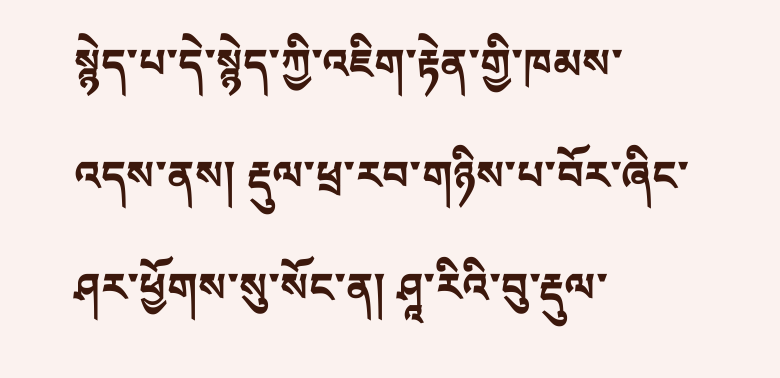སྙེད་པ་དེ་སྙེད་ཀྱི་འཇིག་རྟེན་གྱི་ཁམས་འདས་ནས། རྡུལ་ཕྲ་རབ་གཉིས་པ་བོར་ཞིང་ཤར་ཕྱོགས་སུ་སོང་ན། ཤཱ་རིའི་བུ་རྡུལ་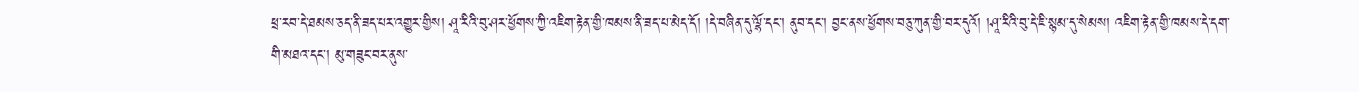ཕྲ་རབ་དེ་ཐམས་ཅད་ནི་ཟད་པར་འགྱུར་གྱིས། ཤཱ་རིའི་བུ་ཤར་ཕྱོགས་ཀྱི་འཇིག་རྟེན་གྱི་ཁམས་ནི་ཟད་པ་མེད་དོ། །དེ་བཞིན་དུ་ལྷོ་དང་། ནུབ་དང་། བྱང་ནས་ཕྱོགས་བཅུ་ཀུན་གྱི་བར་དུའོ། །ཤཱ་རིའི་བུ་དེ་ཇི་སྙམ་དུ་སེམས། འཇིག་རྟེན་གྱི་ཁམས་དེ་དག་གི་མཐའ་དང་། མུ་གཟུང་བར་ནུས་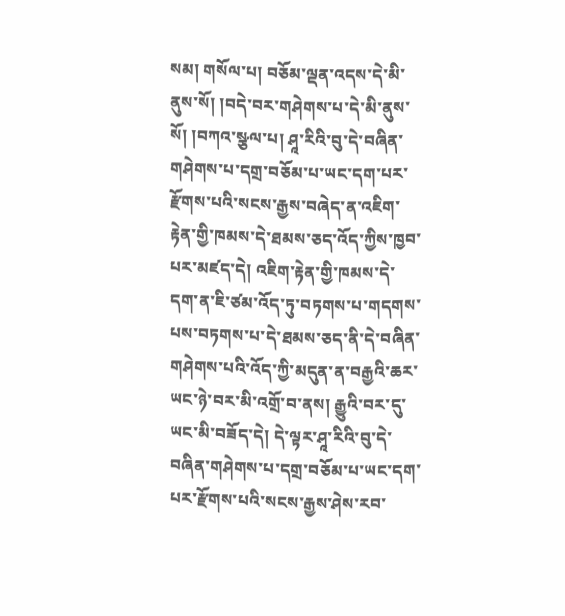སམ། གསོལ་པ། བཅོམ་ལྡན་འདས་དེ་མི་ནུས་སོ། །བདེ་བར་གཤེགས་པ་དེ་མི་ནུས་སོ། །བཀའ་སྩལ་པ། ཤཱ་རིའི་བུ་དེ་བཞིན་གཤེགས་པ་དགྲ་བཅོམ་པ་ཡང་དག་པར་རྫོགས་པའི་སངས་རྒྱས་བཞེད་ན་འཇིག་རྟེན་གྱི་ཁམས་དེ་ཐམས་ཅད་འོད་ཀྱིས་ཁྱབ་པར་མཛད་དེ། འཇིག་རྟེན་གྱི་ཁམས་དེ་དག་ན་ཇི་ཙམ་འོད་ཏུ་བཏགས་པ་གདགས་པས་བཏགས་པ་དེ་ཐམས་ཅད་ནི་དེ་བཞིན་གཤེགས་པའི་འོད་ཀྱི་མདུན་ན་བརྒྱའི་ཆར་ཡང་ཉེ་བར་མི་འགྲོ་བ་ནས། རྒྱུའི་བར་དུ་ཡང་མི་བཟོད་དེ། དེ་ལྟར་ཤཱ་རིའི་བུ་དེ་བཞིན་གཤེགས་པ་དགྲ་བཅོམ་པ་ཡང་དག་པར་རྫོགས་པའི་སངས་རྒྱས་ཤེས་རབ་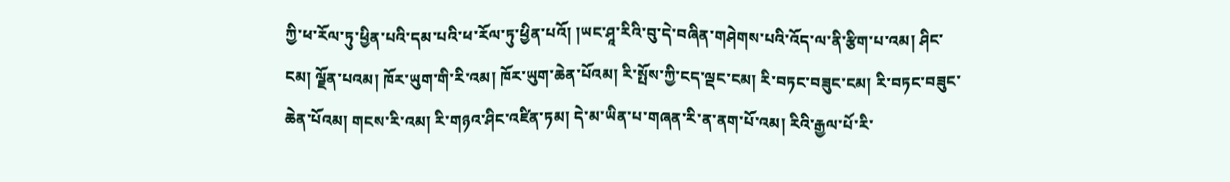ཀྱི་ཕ་རོལ་ཏུ་ཕྱིན་པའི་དམ་པའི་ཕ་རོལ་ཏུ་ཕྱིན་པའོ། །ཡང་ཤཱ་རིའི་བུ་དེ་བཞིན་གཤེགས་པའི་འོད་ལ་ནི་རྩིག་པ་འམ། ཤིང་ངམ། ལྗོན་པའམ། ཁོར་ཡུག་གི་རི་འམ། ཁོར་ཡུག་ཆེན་པོའམ། རི་སྤོས་ཀྱི་ངད་ལྡང་ངམ། རི་བཏང་བཟུང་ངམ། རི་བཏང་བཟུང་ཆེན་པོའམ། གངས་རི་འམ། རི་གཉའ་ཤིང་འཛིན་ཏམ། དེ་མ་ཡིན་པ་གཞན་རི་ན་ནག་པོ་འམ། རིའི་རྒྱལ་པོ་རི་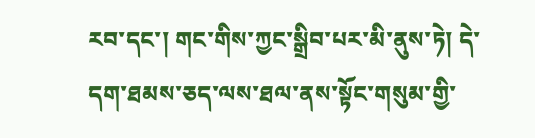རབ་དང་། གང་གིས་ཀྱང་སྒྲིབ་པར་མི་ནུས་ཏེ། དེ་དག་ཐམས་ཅད་ལས་ཐལ་ནས་སྟོང་གསུམ་གྱི་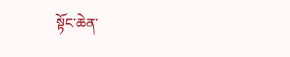སྟོང་ཆེན་